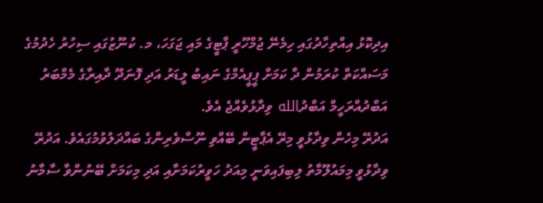އިދިކޮޅު އިއްތިހާދުގައި ހިމެނޭ ޖުމްހޫރީ ޕާޓީގެ މައި ޖަގަހަ، މ. ކުނޫޒުގައި ސިހުރު ހެދުމުގެ މަސައްކަތް ކުރަމުން ދާ ކަމަށް ޕީޕީއެމްގެ ނައިބު ލީޑަރު އަދި ފޮނަދޫ ދާއިރާގެ މެމްބަރު އަބްދުއްރަހީމް އަބްދުالله ވިދާޅުވެއްޖެ އެވެ.
އަދުރޭ މިހެން ވިދާޅުވީ މިރޭ އެޕާޓީން ބޭއްވި ނޫސްވެރިންގެ ބައްދަލުވުމުގައެވެ. އަދުރޭ ވިދާޅުވީ މިމައުލޫމާތު ލިބިފައިވަނީ މިއަދު ހަވީރުކަމަށާއި އަދި މިކަމަށް ބޭނުންވާ ސާމާނު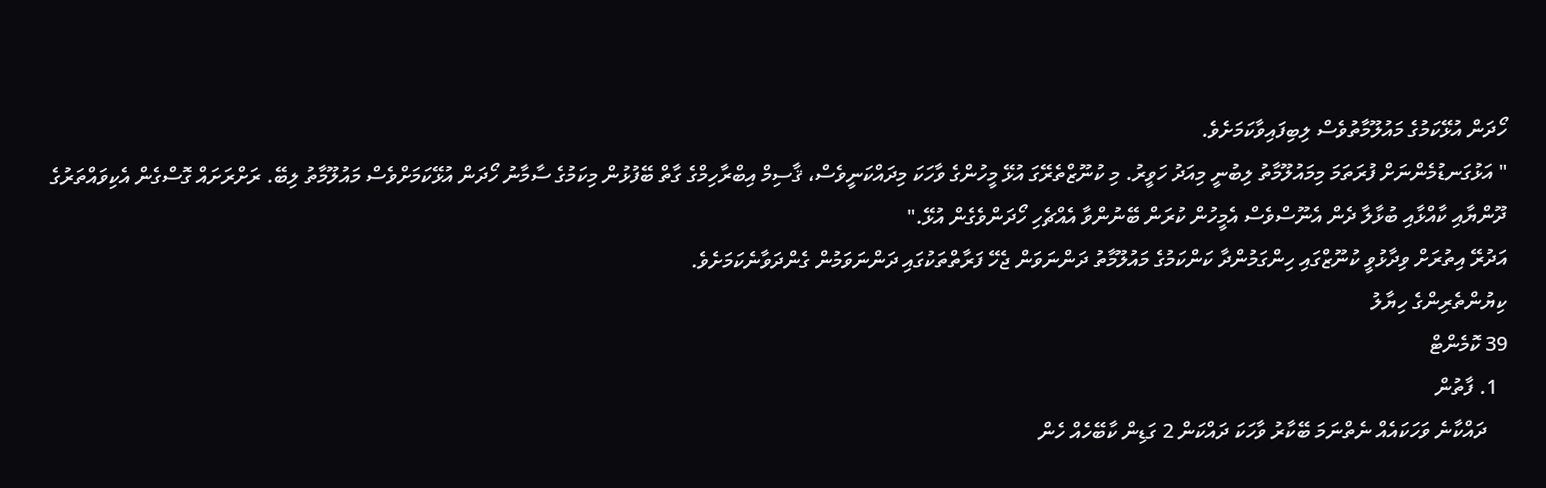ހޯދަން އުޅޭކަމުގެ މައުލޫމާތުވެސް ލިބިފައިވާކަމަށެވެ.
" އަޅުގަނޑުމެންނަށް ފުރަތަމަ މިމައުލޫމާތު ލިބުނީ މިއަދު ހަވީރު. މި ކުނޫޒްތެރޭގަ އުޅޭ މީހުންގެ ވާހަކަ މިދައްކަނީވެސް، ޤާސިމް އިބްރާހިމްގެ ގާތް ބޭފުޅުން މިކަމުގެ ސާމާނު ހޯދަން އުޅޭކަމަށްވެސް މައުލޫމާތު ލިބޭ. ރަށްރަށައް ގޮސްގެން އެކިވައްތަރުގެ ދޫންޔާއި ކާއްޅާއި ބުޅާލާ ދެން އެނޫސްވެސް އެމީހުން ކުރަން ބޭނުންވާ އެއްޗެހި ހޯދަންވެގެން އުޅޭ."
އަދުރޭ އިތުރަށް ވިދާޅުވީ ކުނޫޒްގައި ހިންގަމުންދާ ކަންކަމުގެ މައުލޫމާތު ދަންނަވަން ޖެހޭ ފަރާތްތަކުގައި ދަންނަވަމުން ގެންދަވާނެކަމަށެވެ.
ކިޔުންތެރިންގެ ހިޔާލު
39 ކޮމެންޓް
  1. ފާތުން
    ދައްކާނެ ވަހަކައެއް ނެތްނަމަ ބޭކާރު ވާހަކަ ދައްކަން 2 ގަޑިން ކާބޭހެއް ހެން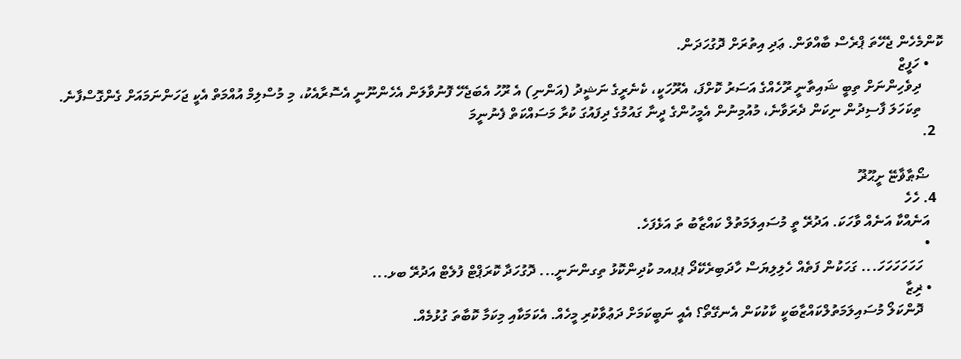ކޮންމެހެން ޖެހޭތަ ޕްރެސް ބާއްވަން. ޢަދި އިތުރަށް ދޮގުހަދަން.
    • ހަފީޒް
      ދިވެހިންނަށް ތިބީ ޝައިތާނީ ރޫހެއްގެ އަސަރު ކޮށްފަ، އެރޫހަކީ، ކެނެރީގެ ނަޝީދު (އަންނި) އެ ރޫހު އެބަޖެހޭ ފޮނުވާލަން އެހެންނޫނީ އެސޮރާއެކު، މި މުސްލިމް އުއްމަތް އެކީ ޖަހަންނަމައަށް ގެންގޮސްފާނެ.
      ތިކަހަލަ ފާސިދުން ނިކަން ދެރަވާނެ، މުއުމިނުން އެމީހުންގެ ދީނާ ގައުމުގެ ދިފައުގަ ކުރާ މަސައްކަތް ފެނުނީމަ
  2.

    ޟޯޠާޥާޏޭ ށީޙޫޜޫ
  4. ހެހެ
    އަނެއްކާ އަނެއް ވާހަކަ. އަދުރޭ ތީ މުސައިލަމަތުލް ކައްޒާބު ތަ އަޅެފަހެ.
    •
      ހަހަހަހަހަހަ... ގަހަކުން ފަތެއް ހެލިލިޔަސް ހާދަބިރެކޭދޯ ޕޕއމ ކުދިންކޮޅު ތިގންނަނީ... ދޮގުހަދާ ކޮރަޕްޓް ފުލެޓް އަދުރޭ ބޅ...
    • ޜިޒާ
      ދޮންކަލޯ މުސައިލަމަތުލްކައްޒާބަކީ ކާކުކަން އެނގޭތޯ؟ އެއީ ނަބީކަމަށް ދަޢުވާކުރި މީހެއް. އެކަމަކާއި މިކަމާ ކޮބާތަ ގުޅުމެއް.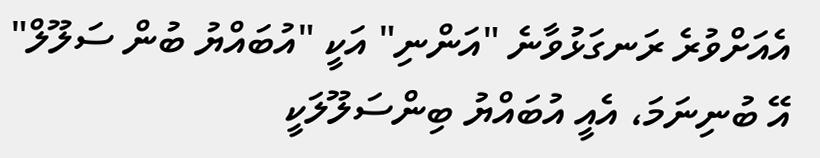އެއަށްވުރެ ރަނގަޅުވާނެ "އަންނި" އަކީ "އުބައްޔު ބުން ސަލޫލް" އޭ ބުނިނަމަ، އެއީ އުބައްޔު ބިންސަލޫލަކީ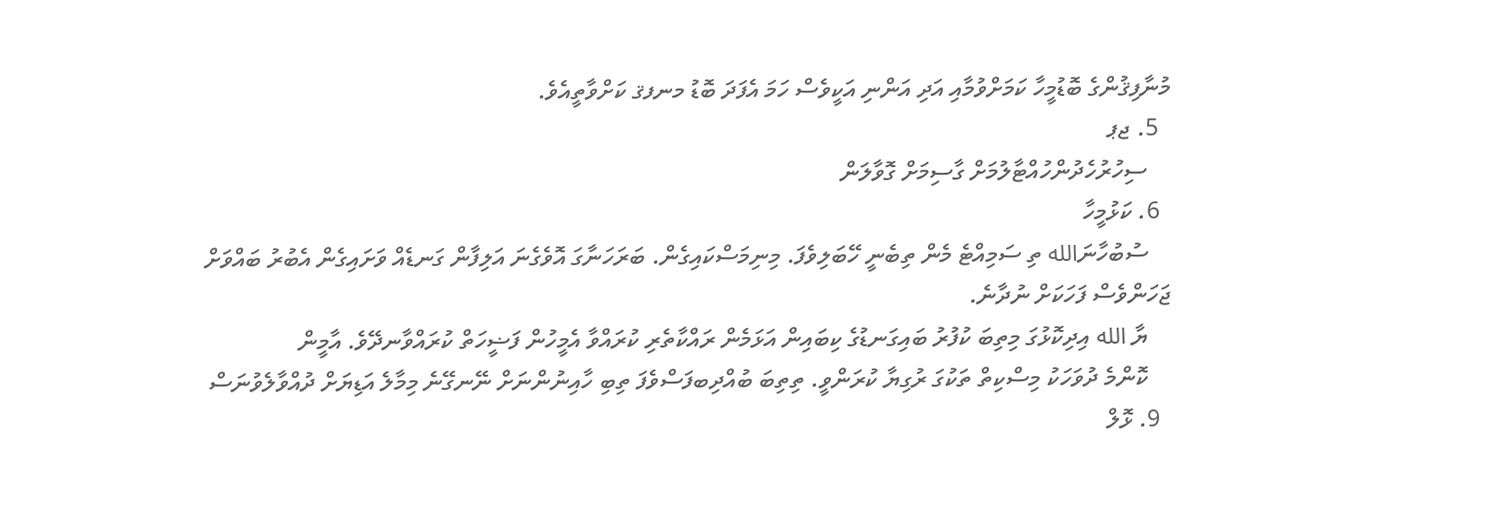މުނާފިޤުންގެ ބޮޑުމީހާ ކަމަށްވުމާއި އަދި އަންނި އަކީވެސް ހަމަ އެފަދަ ބޮޑު މނފޤ ކަށްވާތީއެވެ.
  5. ޖޕ
    ސިހުރުހެދުންހުއްޓާލުމަށް ގާސިމަށް ގޮވާލަން
  6. ކަޅުމީހާ
    ސުބުހާނަالله ތި ސަމިއްޓެ މެން ތިބެނީ ހޭބަލިވެފަ. މިނިމަސްކައިގެން. ބަރަހަނާގަ އޮވެގެނަ އަލިފާން ގަނޑެއް ވަށައިގެން އެބުރު ބައްވަށް ޖަހަންވެސް ފަހަކަށް ނުދާނެ.
    ޔާ الله އިދިކޮޅުގަ މިތިބަ ކުފުރު ބައިގަނޑުގެ ކިބައިން އަޅަމެން ރައްކާތެރި ކުރައްވާ އެމީހުން ފަޟީހަތް ކުރައްވާނދޭވެ. އާމީން
    ކޮންމެ ދުވަހަކު މިސްކިތް ތަކުގަ ރުގިޔާ ކުރަންވީ. ތިތިބަ ބުއްދިބފަސްވެފަ ތިބި ހާއިނުންނަށް ނޭނގޭނެ މިމާލެ އަޑިޔަށް ދުއްވާލެވުނަސް
  9. ޅޮލް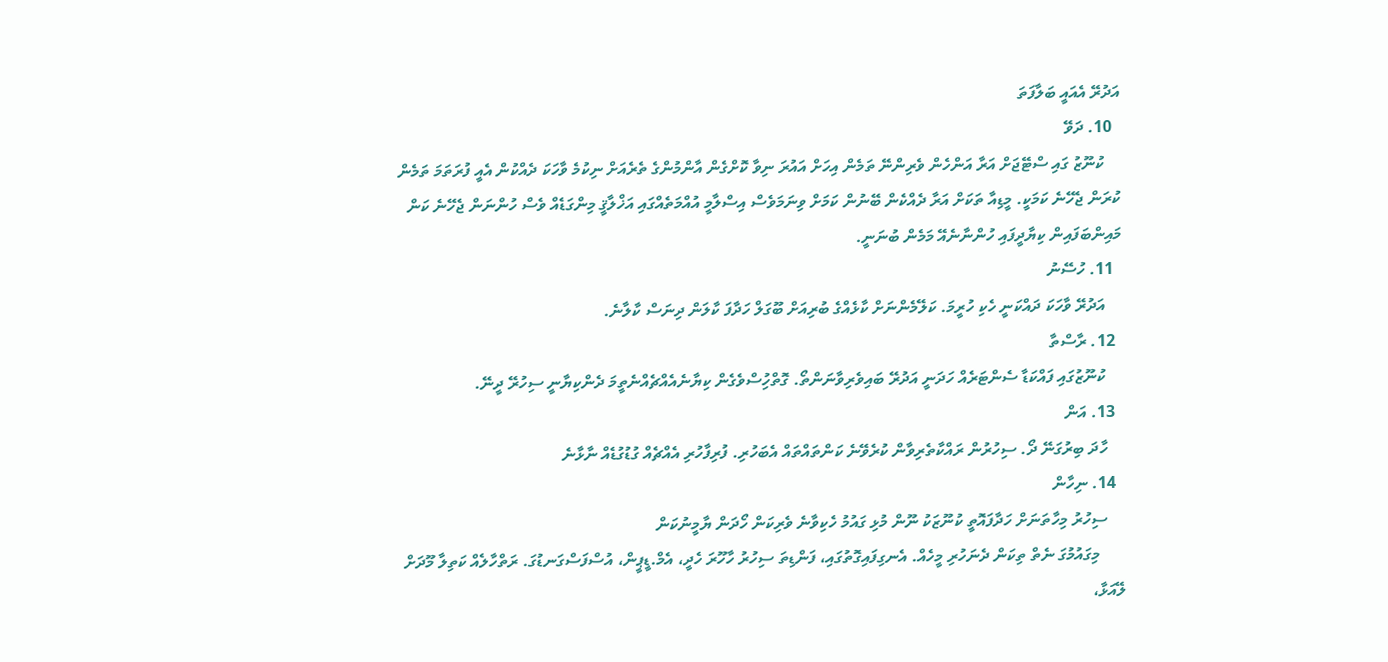އަދުރޭ އެއައީ ބަލާފަތަ
  10. ދަވޭ
    ކުނޫޒު ގައި ސްޓޭޖަށް އަރާ އަންހެން ވެރިންނޭ ތަމެން އިހަށް އައުރަ ނިވާ ކޮށްގެން އާންމުންގެ ތެރެއަށް ނިކުމެ ވާހަކަ ދެއްކުން އެއީ ފުރަތަމަ ތަމެން ކުރަން ޖެހޭނެ ކަމަކީ. މީޑިއާ ތަކަށް އަރާ ދެއްކެން ބޭނުން ކަމަށް ވިނަމަވެސް އިސްލާމީ އުއްމަތެއްގައި އަޚްލާޤީ މިންގަޑެއް ވެސް ހުންނަން ޖެހޭނެ ކަން މައިންބަފައިން ކިޔާދީފައި ހުންނާނެއޭ މަމެން ބުނަނީ.
  11. ހުސޭނު
    އަދުރޭ ވާހަކަ ދައްކަނީ ހެކި ހުރީމަ. ކަލޭމެންނަށް ކާޅެއްގެ ބުރިއަށް ބޫގަލް ހަދާފަ ކާލަން ދިނަސް ކާލާނެ.
  12. ރާސްތާ
    ކުނޫޒުގައި ފައްކަޑާ ސެންޓަރެއް ހަދަނީ އަދުރޭ ބައިވެރިވާނަންތޯ. ގޮތްހިުސްވެގެން ކިޔާނެއެއްޗެއްނެތީމަ ދެންކިޔާނީ ސިހުރޭ ދީނޭ.
  13. އަން
    ހާދަ ބިރުގަނޭ ދޯ. ސިހުރުން ރައްކާތެރިވާން ކުރެވޭނެ ކަންތައްތައް އެބަހުރި. ފުރިފާހުރި އެއްޗެއް ގުޑުގުޑެއް ނާޅާނެ
  14. ނިހާން
    ސިހުރު މިހާތަނަށް ހަދާފައޮތީ ކުނޫޒަކު ނޫން މުޅި ގައުމު ހެކިވާނެ ވެރިކަން ހޯދަން ޔާމީނުކަން
      މިގައުމުގަ ނެތް ތިކަން ދެނަހުރި މީހެއް. އެނގިފައިގޮތުގައި، ފަންޑިތަ ސިހުރު ހާހޫރަ ހެދީ، އެމް.ޑީޕީން، އުސްފަސްގަނޑުގަ. ރަތްހާލެއް ކަތިލާ މޫދަށް ލޭއަޅާ،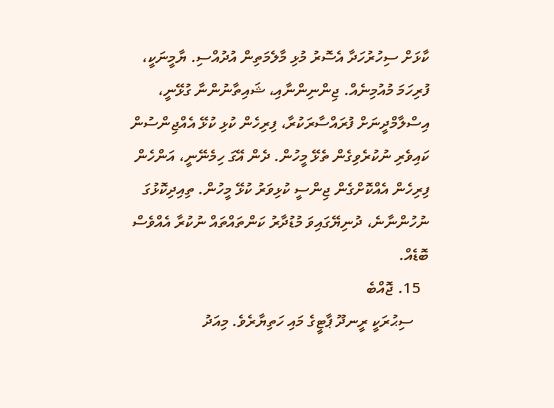ކާޅަށް ސިހުރުހަދާ އެސޮރު މުޅި މާލެމަތިން އުދުއްސި. ޔާމީނަކީ، ފުރިހަމަ މުއުމިނެއް. ޖިންނިންނާއި، ޝައިތާނުންނާ ގުޅޭނީ، އިސްލާމްދީނަށް ފުރައްސާރަކުރާ، ފިރިހެން ކުޅި ކުޅޭ އެއްޖިންސުން ކައިވެރި ނުކުރެވިގެން ތެޅޭ މީހުން. ދެން އޭގަ ހިމެނޭނީ، އަންހެން ފިރިހެން އެއްކޮށްގެން ޖިންސީ ކުޅިވަރު ކުޅޭ މީހުން. ތިއިދިކޮޅުގަ ނުހުންނާނެ، ދުނިޔޭގައިވަ މުޑުދާރު ކަންތައްތައް ނުކުރާ އެއްވެސް ބޮޑެއް.
  15. ޖޮއްބެ
    ސިޙުރަކީ ރީނދޫ ޕާޓީގެ މައި ހަތިޔާރެވެ. މިއަދު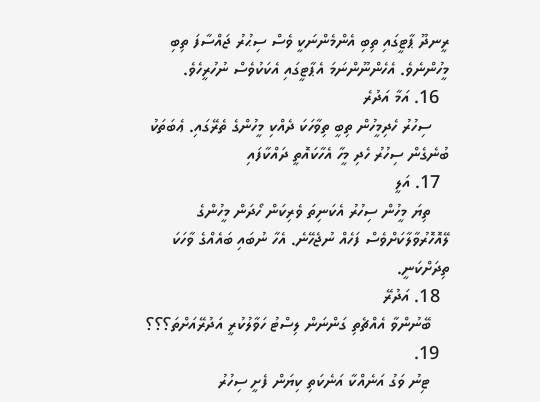ރީނދޫ ޕާޓީގައި ތިބި އެންމެންނަކީ ވެސް ސިޙުރު ޖައްސާފަ ތިބި މީހުންނެވެ. އެހެންނޫންނަމަ އެޕާޓީގައި އެކަކުވެސް ނުހުރީހެވެ.
  16. އަމާ އަދުރެ
    ސިހުރު ހެދިމީހުން ތިބީ ތިވާހަކަ ދެއްކި މީހުންގެ ތެރޭގައި. ޢެބަތަކު ބުނެގެން ސިހުރު ހެދި މީހާ އެހާކައޮތީ ދައްކާފައި
  17. އަލީ
    ތިޔަ މީހުން ސިހުރު އެކަނިތަ ވެރިކަން ހޯދަން މީހުންގެ ލޭއޮހޮރުވާލާކަށްވެސް ފަހެއް ނުޖެހޭނެ. އެހާ ނުބައި ބައެއްގެ ވާހަކަ ތިދަށްކަނީ.
  18. އަދުރޭ
    ބޭނުންވާ އެއްޗެތި ގަންނަން ލިސްޓު ހަވާލުކުރީ އަދުރޭއަށްތަ؟؟؟
  19.
    ޓިނު ވަގު އަނެއްކާ އަނެކަތި ކިޔަން ފެށީ ސިހުރު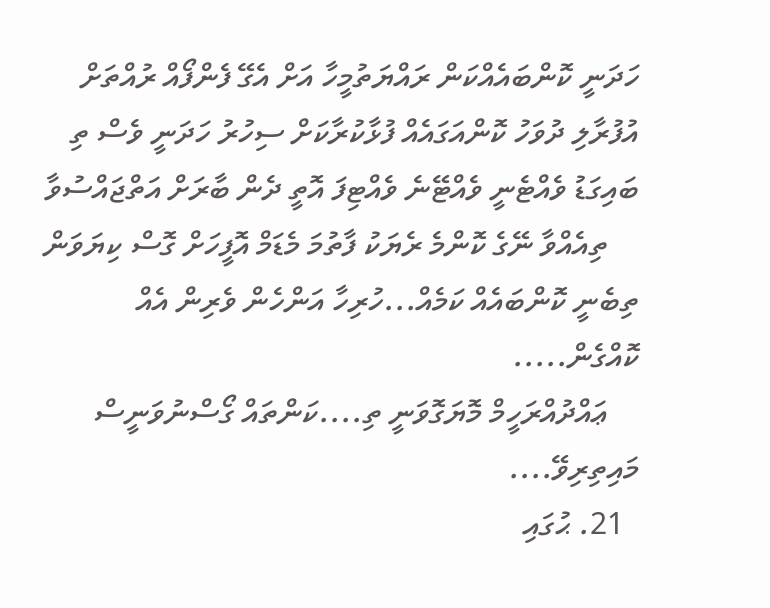ހަދަނީ ކޮންބައެއްކަން ރައްޔަތުމީހާ އަށް އެގޭ ފެންފޯއް ރުއްތަށް އުފުރާލި ދުވަހު ކޮންއަގައެއް ފުޅާކުރާކަށް ސިހުރު ހަދަނީ ވެސް ތި ބައިގަޑު ވެއްޓެނީ ވެއްޓޭނެ ވެއްޓިފަ އޮތީ ދެން ބާރަށް އަތްޖައްސުވާ
    ތިއެއްވާ ނޭގެ ކޮންމެ ރެޔަކު ފާތުމަ މެޑަމް އޮފީހަށް ގޮސް ކިޔަވަން ތިބެނީ ކޮންބައެއް ކަމެއް...ހުރިހާ އަންހެން ވެރިން އެއް ކޮއްގެން.....
    ޢައްދުއްރަހީމް މޮޔަގޮވަނީ ތި....ކަންތައް ގޯސްނުވަނީސް މައިތިރިވޭ....
  21. ޙުގައި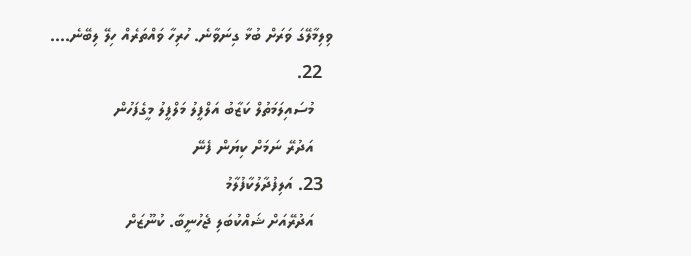ވިލިމާލޭގަ ވަރަށް ބުޅާ ގިނަވާނެ. ހުރިހާ ވައްތަރެއް ހިލޭ ލިބޭނެ....
  22.
    މުސައިލަމަތުލް ކަޒާބު އަލްފީލު މަލްފީލު މީގެފަހުން
    އަދުރޭ ނަމަށް ކިޔަން ފެނޭ
  23. އަލިފުދާލުކާފުލާމު
    އަދުރޭއަށް ޝައްކުބަލި ޖެހުނީބާ. ކުނޫޒަށް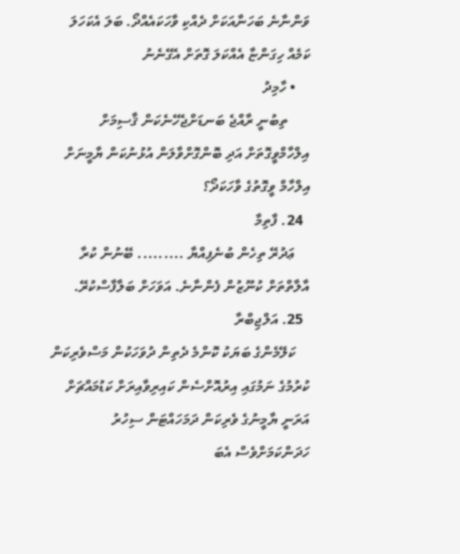ވަންނާނެ ބަހަނާއަކަށް ދެއްކި ވާހަކައެއްދޯ. ބަލަ އެކަހަލަ ކަމެއް ހިގަންޏާ އެއްކަލަ ގޮތަށް އެގޭނެނު
    • ހާމިދު
      ތިބުނީ ރާއްޖެ ބަނޑަށްޖެހޭނެކަން ޤާސިމަށް އިލްހާމްވީގޮތަށް އަދި ބޮންގޮށްވާލަން އުޅުނުކަން ޔާމީނަށް އިލްހާމް ވީގޮތުގެ ވާހަކަދޯ؟
  24. ފާތިމާ
    ޢަދުރޭ ތިހެން ބުނެފިއްޔާ ......... ބޭނުން ކުރާ އާލާތްތަށް ކުނޫޒުން ފެންނާނެ. އަވަހަށް ބަލާފާސްކުރޭ.
  25. އަލްޖިބްރާ
    ކަލޭމެންގެ ބަޔަކު ކޮންމެ ދެތިން ދުވަހަކުން މަސްވެރިކަން ކުރުމުގެ ނަމުގައި އިރުއޮށްސެން ކައިރިވާއިރަށް ކަޑުމައްޗަށް އަރަނީ ޔާމީނުގެ ވެރިކަން ދަމަހައްޓަން ސިހުރު ހަދަންކަމަށްވެސް އެބަ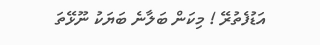އަޑުފެތުރޭ ! މިކަން ބަލާނެ ބަޔަކު ނޫޅޭތަ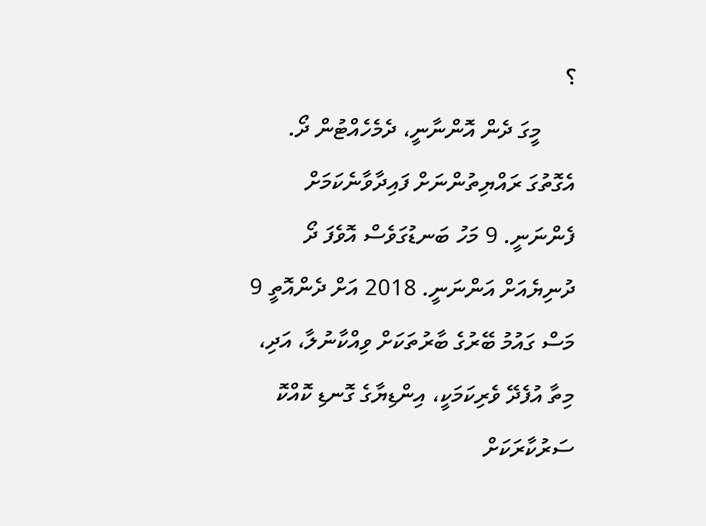؟
      މީގަ ދެން އޮންނާނީ، ދެމެހެއްޓުން ދޯ. އެގޮތުގަ ރައްޔިތުންނަށް ފައިދާވާނެކަމަށް ފެންނަނީ. 9 މަހު ބަނޑުގަވެސް އޮވެފަ ދޯ ދުނިޔެއަށް އަންނަނީ. 2018 އަށް ދެންއޮތީ 9 މަސް ގައުމު ބޭރުގެ ބާރުތަކަށް ވިއްކާނުލާ، އަދި، މިތާ އުފެދޭ ވެރިކަމަކީ، އިންޑިޔާގެ ގޮނޑި ކޮއްކޮ ސަރުކާރަކަށް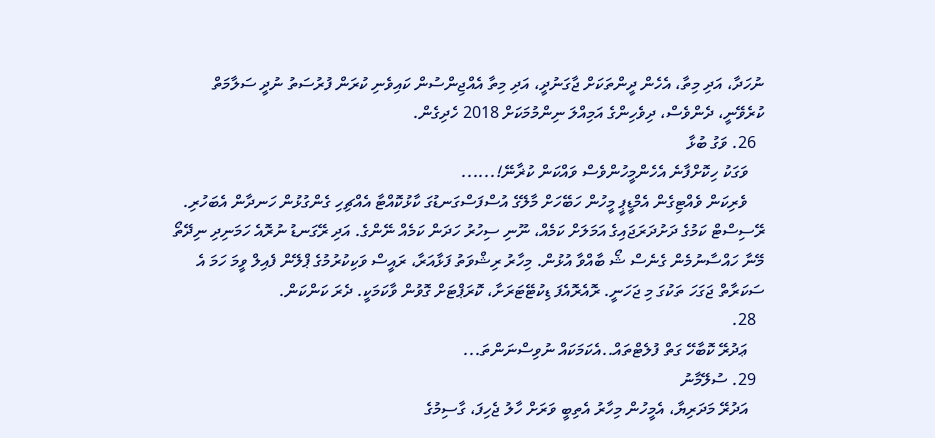ނުހަދާ، އަދި މިތާ، އެހެން ދީންތަކަށް ޖާގަނުދީ، އަދި މިތާ އެއްޖިންސުން ކައިވެނި ކުރަން ފުރުސަތު ނުދީ ސަލާމަތް ކުރެވޭނީ، ދެންވެސް، ދިވެހިންގެ އަމިއްލަ ނިންމުމަކަށް 2018 ހެދިގެން.
  26. ވަގު ބުޅާ
    ވަގަކު ހިކޮށްފާނެ އެހެންމީހުންވެސް ވައްކަން ކުޜާނޭ!......
    ވެރިކަން ވެއްޓިގެން އެމްޑީޕީ މީހުން ހަބޭހަށް މާލޭގެ އުސްފަސްގަނޑުގަ ކާޅުކޮއްޓާ އެއްޗިހި ގެންގުޅުން ހަނދާން އެބަހުރި. ރޭސިސްޓް ކަމުގެ ދަށުދަރަޖައިގެ އަމަލަށް ކަމެއް، ނޫނި ސިހުރު ހަދަން ކަމެއް ނޭންގެ. އަދި ރޭގަނޑު ނުރޮއެ ހަމަނިދި ނިދޭތޯ މޭނާ ހައްސާނުމެން ގެނެސް ޝޯ ބާއްވާ އުޅުން. މިހާރު ރިޝްވަތު ފަޅާއަރާ، ރައީސް ވަކިކުރުމުގެ ޕްލޭން ފެއިލް ވީމަ ހަމަ އެ ސަކަރާތް ޖަގަހަ ތަކުގަ މި ޖަހަނީ. ރޮއެރޮއެފަ ޑިކުޓޭޓަރަށާ، ކޮރަޕްޓަށް ގޮވުން ވާކަމަކީ. ދެރަ ކަންކަން.
  28.
    ޢަދުރޭ ކޮބާހޭ ގަތް ފުލެޓްތައް..އެކަމަކައް ނުވިސްނަންތަ...
  29. ސުލޭމާނު
    އަދުރޭ މަދަރިޔާ، އެމީހުން މިހާރު އެތިބީ ވަރަށް ހާލު ޖެހިފަ، ގާސިމުގެ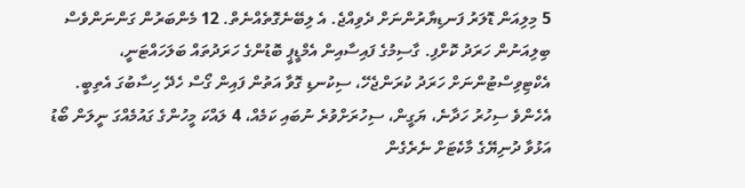5 މިލިއަން ޑޮލަރު ފަނޑިޔާރުންނަށް ދެވިއްޖެ. އެ ލިބޭނެގޮތެއްނެތް. 12 މެންބަރުން ގަންނަންވެސް ބިލިއަނުން ހަރަދު ކޮށްފި. ގާސިމުގެ ފައިސާއިން އެމްޑީޕީ ބޮޑުންގެ ހަރަދުތައް ބަލަހައްޓަނީ، އެކްޓިވިސްޓުންނަށް ހަރަދު ކުރަންޖެހޭ، ސިކުނޑި ގޮވާ އަތުން ފައިން ގޯސް ހެދޭ ހިސާބުގަ އެތިބީ. އެހެންވެ ސިހުރު ހަދާނެ، ޔަގީން، ސިހުރަށްވުރެ ނުބައި ކަމެއް، 4 ލައްކަ މީހުންގެ ގައުމެއްގަ ނީލަން ބޯޑު އަޅުވާ ދުނިޔޭގެ މާކެޓަށް ނެރެގެން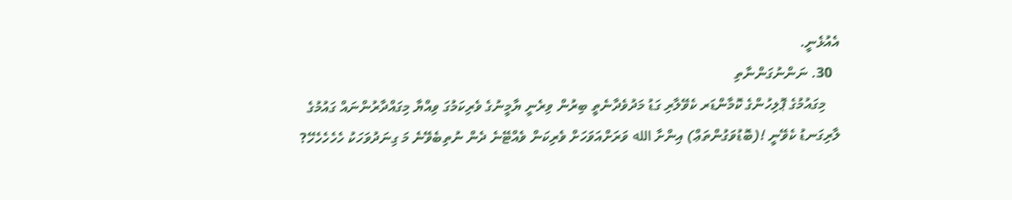އެއުޅެނީ.
  30. ނަންނުގަންނާތި
    މިގައުމުގެ ޕޮލިހުންގެ ކޮމާންޑަރ ކެވޭލާރި ގަޑު މަދުވެދާނެތީ ބިރުން ވިރެނީ ޔާމީނުގެ ވެރިކަމުގަ ވިއްޔާ މިގައްދާރުންނައް ގައުމުގެ ލާރިގަނޑު ކެވޭނީ !(ބޮޑުވަގުންތަޢް) އިންށާ الله ވަރަށްއަވަހަށް ވެރިކަން ވެއްޓޭނެ ދެން ނުތިބެވޭނެ މަ ގިނަދުވަހަކު ހެހެހެހެހޭ?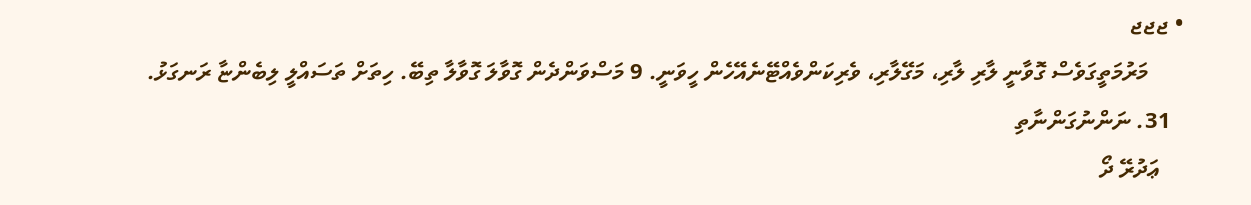• ޖޖޖ
      މަރުމަތީގަވެސް ގޮވާނީ ލާރި ލާރި، މަގޭލާރި، ވެރިކަންވެއްޓޭނެއޭހެން ހީވަނީ. 9 މަސްވަންދެން ގޮވާލަ ގޮވާލާ ތިބޭ. ހިތަށް ތަސައްލީ ލިބެންޏާ ރަނގަޅު.
  31. ނަންނުގަންނާތި
    ޢަދުރޭ ދޯ